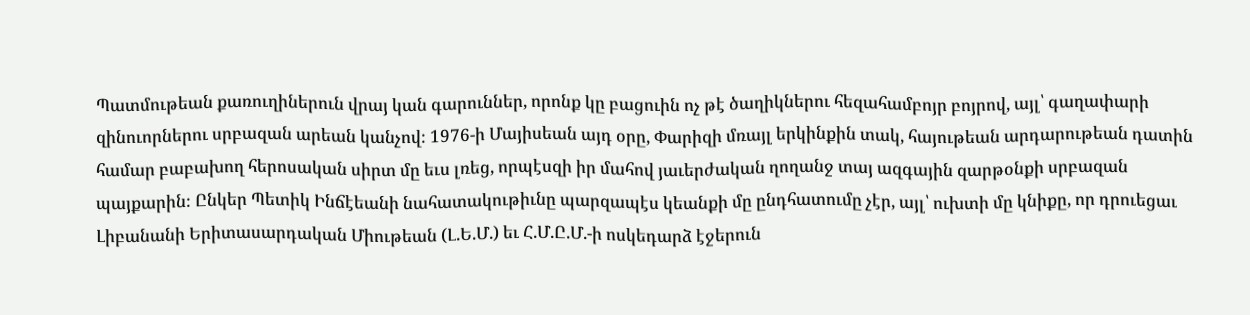Պատմութեան քառուղիներուն վրայ կան գարուններ, որոնք կը բացուին ոչ թէ ծաղիկներու հեզահամբոյր բոյրով, այլ՝ գաղափարի զինուորներու սրբազան արեան կանչով։ 1976-ի Մայիսեան այդ օրը, Փարիզի մռայլ երկինքին տակ, հայութեան արդարութեան դատին համար բաբախող հերոսական սիրտ մը եւս լռեց, որպէսզի իր մահով յաւերժական ղողանջ տայ ազգային զարթօնքի սրբազան պայքարին։ Ընկեր Պետիկ Ինճէեանի նահատակութիւնը պարզապէս կեանքի մը ընդհատումը չէր, այլ՝ ուխտի մը կնիքը, որ դրուեցաւ Լիբանանի Երիտասարդական Միութեան (Լ.Ե.Մ.) եւ Հ.Մ.Ը.Մ.-ի ոսկեդարձ էջերուն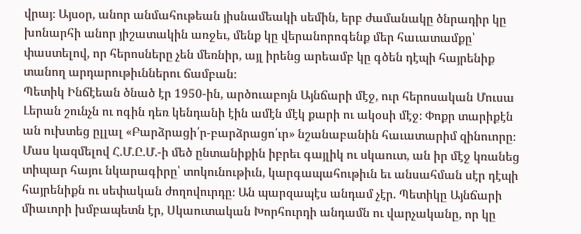վրայ։ Այսօր, անոր անմահութեան յիսնամեակի սեմին, երբ ժամանակը ծնրադիր կը խոնարհի անոր յիշատակին առջեւ, մենք կը վերանորոգենք մեր հաւատամքը՝ փաստելով, որ հերոսները չեն մեռնիր, այլ իրենց արեամբ կը գծեն դէպի հայրենիք տանող արդարութիւններու ճամբան։
Պետիկ Ինճէեան ծնած էր 1950-ին, արծուաբոյն Այնճարի մէջ, ուր հերոսական Մուսա Լերան շունչն ու ոգին դեռ կենդանի էին ամէն մէկ քարի ու ակօսի մէջ։ Փոքր տարիքէն ան ուխտեց ըլլալ «Բարձրացի՛ր-բարձրացո՛ւր» նշանաբանին հաւատարիմ զինուորը։ Մաս կազմելով Հ.Մ.Ը.Մ.-ի մեծ ընտանիքին իբրեւ գայլիկ ու սկաուտ, ան իր մէջ կռանեց տիպար հայու նկարագիրը՝ տոկունութիւն, կարգապահութիւն եւ անսահման սէր դէպի հայրենիքն ու սեփական ժողովուրդը։ Ան պարզապէս անդամ չէր. Պետիկը Այնճարի միաւորի խմբապետն էր, Սկաուտական Խորհուրդի անդամն ու վարչականը, որ կը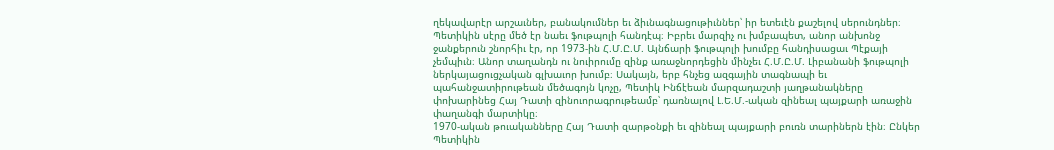ղեկավարէր արշաւներ, բանակումներ եւ ձիւնագնացութիւններ՝ իր ետեւէն քաշելով սերունդներ։
Պետիկին սէրը մեծ էր նաեւ ֆութպոլի հանդէպ։ Իբրեւ մարզիչ ու խմբապետ, անոր անխոնջ ջանքերուն շնորհիւ էր, որ 1973-ին Հ.Մ.Ը.Մ. Այնճարի ֆութպոլի խումբը հանդիսացաւ Պէքայի չեմպիւն։ Անոր տաղանդն ու նուիրումը զինք առաջնորդեցին մինչեւ Հ.Մ.Ը.Մ. Լիբանանի ֆութպոլի ներկայացուցչական գլխաւոր խումբ։ Սակայն, երբ հնչեց ազգային տագնապի եւ պահանջատիրութեան մեծագոյն կոչը, Պետիկ Ինճէեան մարզադաշտի յաղթանակները փոխարինեց Հայ Դատի զինուորագրութեամբ՝ դառնալով Լ.Ե.Մ.-ական զինեալ պայքարի առաջին փաղանգի մարտիկը։
1970-ական թուականները Հայ Դատի զարթօնքի եւ զինեալ պայքարի բուռն տարիներն էին։ Ընկեր Պետիկին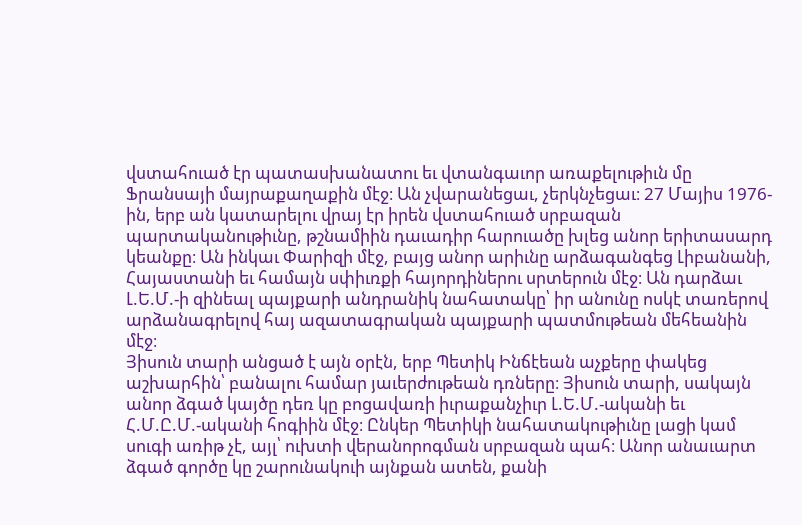վստահուած էր պատասխանատու եւ վտանգաւոր առաքելութիւն մը Ֆրանսայի մայրաքաղաքին մէջ։ Ան չվարանեցաւ, չերկնչեցաւ։ 27 Մայիս 1976-ին, երբ ան կատարելու վրայ էր իրեն վստահուած սրբազան պարտականութիւնը, թշնամիին դաւադիր հարուածը խլեց անոր երիտասարդ կեանքը։ Ան ինկաւ Փարիզի մէջ, բայց անոր արիւնը արձագանգեց Լիբանանի, Հայաստանի եւ համայն սփիւռքի հայորդիներու սրտերուն մէջ։ Ան դարձաւ Լ.Ե.Մ.-ի զինեալ պայքարի անդրանիկ նահատակը՝ իր անունը ոսկէ տառերով արձանագրելով հայ ազատագրական պայքարի պատմութեան մեհեանին մէջ։
Յիսուն տարի անցած է այն օրէն, երբ Պետիկ Ինճէեան աչքերը փակեց աշխարհին՝ բանալու համար յաւերժութեան դռները։ Յիսուն տարի, սակայն անոր ձգած կայծը դեռ կը բոցավառի իւրաքանչիւր Լ.Ե.Մ.-ականի եւ Հ.Մ.Ը.Մ.-ականի հոգիին մէջ։ Ընկեր Պետիկի նահատակութիւնը լացի կամ սուգի առիթ չէ, այլ՝ ուխտի վերանորոգման սրբազան պահ։ Անոր անաւարտ ձգած գործը կը շարունակուի այնքան ատեն, քանի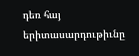դեռ հայ երիտասարդութիւնը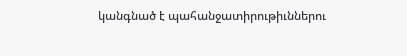կանգնած է պահանջատիրութիւններու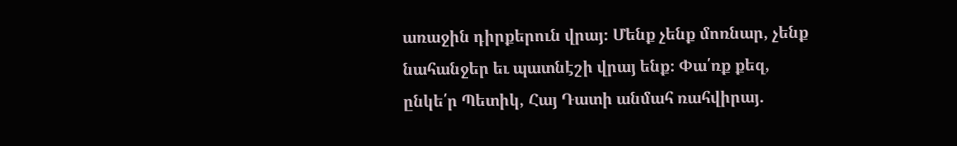առաջին դիրքերուն վրայ։ Մենք չենք մոռնար, չենք նահանջեր եւ պատնէշի վրայ ենք։ Փա՛ռք քեզ, ընկե՛ր Պետիկ, Հայ Դատի անմահ ռահվիրայ.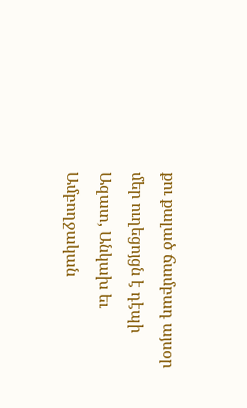քու քալած ճամբադ այսօր մեր ուղեցոյցն է դէպի Ազատ, Անկախ եւ Ամբողջական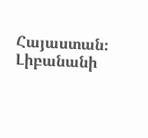Հայաստան։
Լիբանանի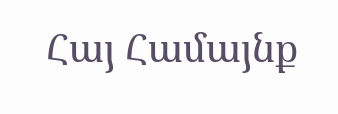Հայ Համայնք